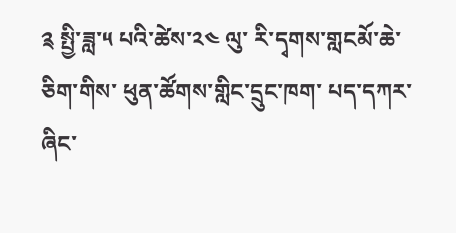༉ སྤྱི་ཟླ་༥ པའི་ཚེས་༢༤ ལུ་ རི་དྭགས་གླངམོ་ཆེ་ཅིག་གིས་ ཕུན་ཚོགས་གླིང་དྲུང་ཁག་ པད་དཀར་ཞིང་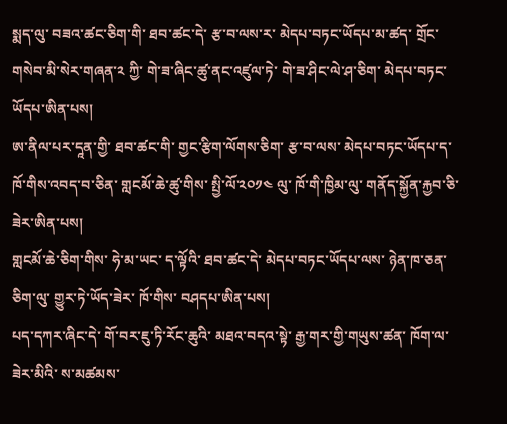སྨད་ལུ་ བཟའ་ཚང་ཅིག་གི་ ཐབ་ཚང་དེ་ རྩ་བ་ལས་ར་ མེདཔ་བཏང་ཡོདཔ་མ་ཚད་ གྲོང་གསེབ་མི་སེར་གཞན་༢ ཀྱི་ གེ་ཟ་ཞིང་ཚུ་ནང་འཛུལ་ཏེ་ གེ་ཟ་ཤིང་ལེ་ཤ་ཅིག་ མེདཔ་བཏང་ཡོདཔ་ཨིན་པས།
ཨ་ནིལ་པར་དཱན་གྱི་ ཐབ་ཚང་གི་ གྱང་རྩིག་ལོགས་ཅིག་ རྩ་བ་ལས་ མེདཔ་བཏང་ཡོདཔ་ད་ ཁོ་གིས་འབད་བ་ཅིན་ གླངམོ་ཆེ་ཚུ་གིས་ སྤྱི་ལོ་༢༠༡༤ ལུ་ ཁོ་གི་ཁྱིམ་ལུ་ གནོད་སྐྱོན་རྐྱབ་ཅི་ཟེར་ཨིན་པས།
གླངམོ་ཆེ་ཅིག་གིས་ ཧེ་མ་ཡང་ ད་ལྟོའི་ ཐབ་ཚང་དེ་ མེདཔ་བཏང་ཡོདཔ་ལས་ ཉེན་ཁ་ཅན་ཅིག་ལུ་ གྱུར་ཏེ་ཡོད་ཟེར་ ཁོ་གིས་ བཤདཔ་ཨིན་པས།
པད་དཀར་ཞིང་དེ་ གོ་བར་ཇུ་ཏི་རོང་ཆུའི་ མཐའ་བདའ་སྟེ་ རྒྱ་གར་གྱི་གཡུས་ཚན་ ཁོག་ལ་ཟེར་མིའི་ ས་མཚམས་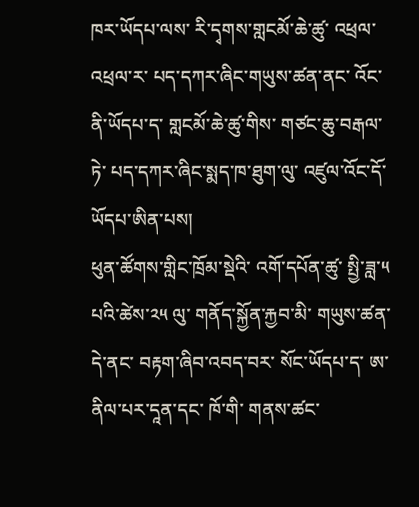ཁར་ཡོདཔ་ལས་ རི་དྭགས་གླངམོ་ཆེ་ཚུ་ འཕྲལ་འཕྲལ་ར་ པད་དཀར་ཞིང་གཡུས་ཚན་ནང་ འོང་ནི་ཡོདཔ་ད་ གླངམོ་ཆེ་ཚུ་གིས་ གཙང་ཆུ་བརྒལ་ཏེ་ པད་དཀར་ཞིང་སྨད་ཁ་ཐུག་ལུ་ འཛུལ་འོང་དོ་ཡོདཔ་ཨིན་པས།
ཕུན་ཚོགས་གླིང་ཁྲོམ་སྡེའི་ འགོ་དཔོན་ཚུ་ སྤྱི་ཟླ་༥ པའི་ཚེས་༢༥ ལུ་ གནོད་སྐྱོན་རྐྱབ་མི་ གཡུས་ཚན་དེ་ནང་ བརྟག་ཞིབ་འབད་བར་ སོང་ཡོདཔ་ད་ ཨ་ནིལ་པར་དཱན་དང་ ཁོ་གི་ གནས་ཚང་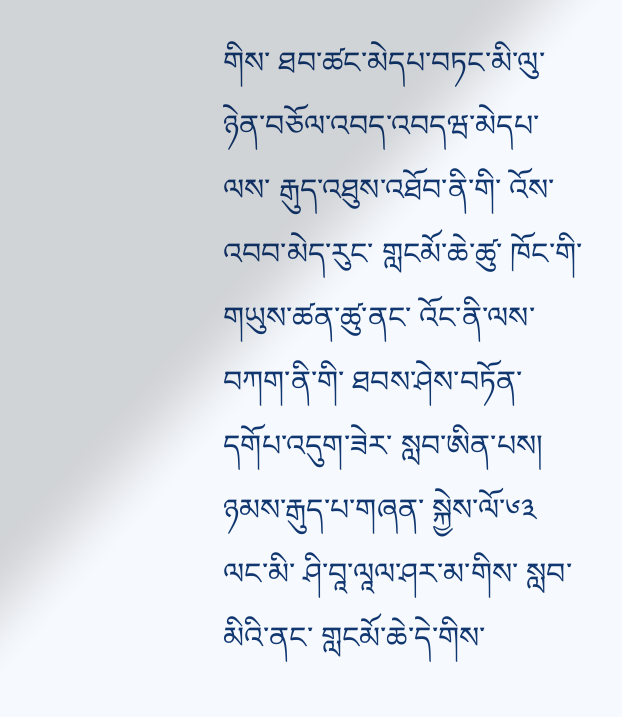གིས་ ཐབ་ཚང་མེདཔ་བཏང་མི་ལུ་ ཉེན་བཅོལ་འབད་འབདཝ་མེདཔ་ལས་ རྒུད་འཐུས་འཐོབ་ནི་གི་ འོས་འབབ་མེད་རུང་ གླངམོ་ཆེ་ཚུ་ ཁོང་གི་ གཡུས་ཚན་ཚུ་ནང་ འོང་ནི་ལས་ བཀག་ནི་གི་ ཐབས་ཤེས་བཏོན་དགོཔ་འདུག་ཟེར་ སླབ་ཨིན་པས།
ཉམས་རྒུད་པ་གཞན་ སྐྱེས་ལོ་༦༣ ལང་མི་ ཤི་བཱ་ལཱལ་ཤར་མ་གིས་ སླབ་མིའི་ནང་ གླངམོ་ཆེ་དེ་གིས་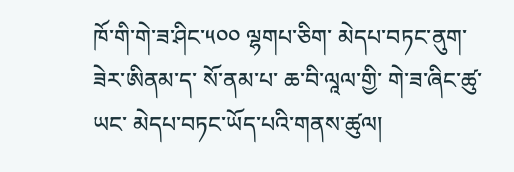ཁོ་གི་གེ་ཟ་ཤིང་༥༠༠ ལྷགཔ་ཅིག་ མེདཔ་བཏང་ནུག་ཟེར་ཨིནམ་ད་ སོ་ནམ་པ་ ཆ་བི་ལཱལ་གྱི་ གེ་ཟ་ཞིང་ཚུ་ཡང་ མེདཔ་བཏང་ཡོད་པའི་གནས་ཚུལ།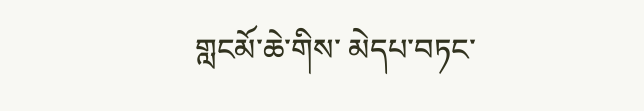གླངམོ་ཆེ་གིས་ མེདཔ་བཏང་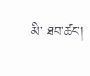མི་ ཐབ་ཚང་།